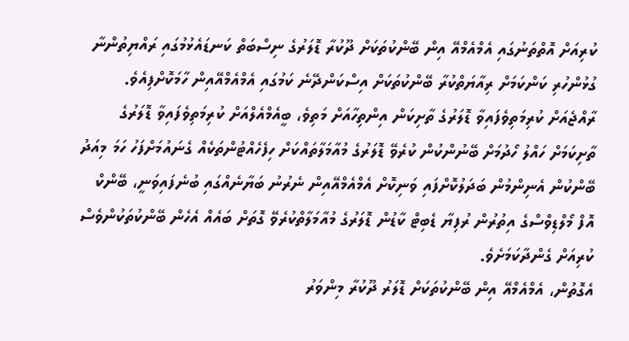ކުރިއަށް އޮތްތަނުގައި އެމްއެމްއޭ އިން ބޭންކުތަކަށް ދޫކުރާ ޑޮލަރުގެ ނިސްބަތް ކަނޑައެޅުމުގައި ރައްޔިތުންނާ ގުޅުންހުރި ކަންކަމަށް ރިއާޔަތްކުރާ ބޭންކުތަކަށް އިސްކަންދޭނެ ކަމުގައި އެމްއެމްއޭއިން ހާމަކޮށްފިއެވެ.
ރާއްޖެއަށް ކުރިމަތިވެފައިވާ ޑޮލަރުގެ ތާށިކަން އިންތިހާއަށް މަތިވެ، ބީއެމްއެލްއަށް ކުރިމަތިވެފައިވާ ޑޮލަރުގެ ތާށިކަމަށް ހައްލު ހޯދުމަށް ބޭނުންކުން ކުރެވޭ ޑޮލަރުގެ މުއާމަލާތައްކަށް ހިފެހެއްޓުންތަކެއް ގެނައުމަށްފަހު ހަމަ މިއަދު ބޭންކުން އެނިންމުން ބަދަލުކޮށްފައި ވަނިކޮށް އެމްއެމްއޭއިން ނެރުނު ބަޔާނެއްގައި ބުނެފައިވަނީ، ބޭންކް އޮފް މޯލްޑިވްސްގެ އިތުރުން ރުފިޔާ ޑެބިޓް ކާޑުން ޑޮލަރުގެ މުއާމަލާތްކުރެވޭ ގޮތަށް ބައެއް އެހެން ބޭންކުތަކުންވެސް ކުރިއަށް ގެންދާކަމަށެވެ.
އެގޮތުން، އެމްއެމްއޭ އިން ބޭންކުތަކަށް ޑޮލަރު ދޫކުރާ މިންވަރު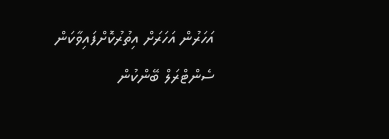އަހަރުން އަހަރަށް އިތުރުކޮށްފައިވާކަން ސެންޓްރަލް ބޭންކުން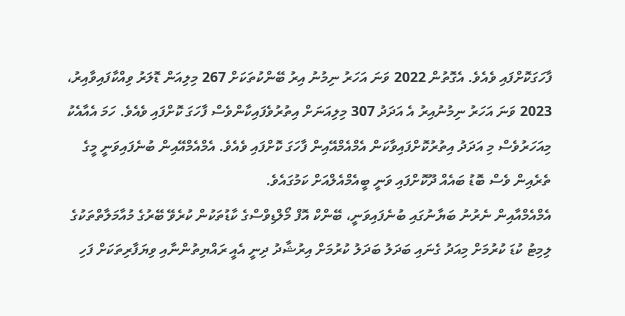ފާހަގަކޮށްފައި ވެއެވެ. އެގޮތުން 2022 ވަނަ އަހަރު ނިމުނު އިރު ބޭންކުތަކަށް 267 މިލިއަން ޑޮލަރު ވިއްކާފައިވާއިރު، 2023 ވަނަ އަހަރު ނިމުނުއިރު އެ އަދަދު 307 މިލިއަނަށް އިތުރުވެފައިކާންވެސް ފާހަގަ ކޮށްފައި ވެއެވެ. ހަމަ އެއާއެކު މިއަހަރުވެސް މި އަދަދު އިތުރުކޮށްފައިވާކަން އެމްއެމްއޭއިން ފާހަގަ ކޮށްފައި ވެއެވެ. އެމްއެމްއޭއިން ބުނެފައިވަނީ މީގެ ތެރެއިން ވެސް ބޮޑު ބައެއް ދޫކޮށްފައި ވަނީ ބީއެމްއެލްއަށް ކަމުގައެވެ.
އެމްއެމްއާއިން ނެރުނު ބަޔާނުގައި ބުނެފައިވަނީ، ބޭންކް އޮފް މޯލްޑިވްސްގެ ކާޑުތަކުން ކުރެވޭ ބޭރުގެ މުއާމަލާތްތަކުގެ ލިމިޓު ކުޑަ ކުރުމަށް މިއަދު ގެނައި ބަދަލު ބަދަލު ކުރުމަށް އިރުޝާދު ދިނީ އެއީ ރައްޔިތުންނާއި ވިޔަފާރިތަކަށް ފަހި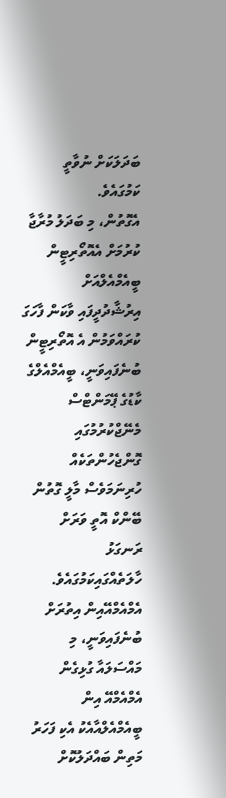ބަދަލަކަށް ނުވާތީ ކަމުގައެވެ.
އެގޮތުން، މި ބަދަލު މުރާޖާ ކުރުމަށް އެއޮތޯރިޓީން ބީއެމްއެލްއަށް އިރުޝާދުދީފައި ވާކަން ފާހަގަ ކުރައްވަމުން އެ އޮތޯރިޓީން ބުނެފައިވަނީ، ބީއެމްއެލްގެ ކާޑުގެ ޕޭމަންޓްސް މެނޭޖްކުރުމުގައި ގޮންޖެހުންތަކެއް ހުރިނަމަވެސް މާލީ ގޮތުން ބޭންކް އޮތީ ވަރަށް ރަނގަޅު ހާލަތެއްގައިކަމުގައެވެ.
އެމްއެމްއޭއިން އިތުރަށް ބުނެފައިވަނީ، މި މައްސަލައާ ގުޅިގެން އެމްއެމްއޭ އިން ބީއެމްއެލްއާއެކު އެކި ފަހަރު މަތިން ބައްދަލުކޮށް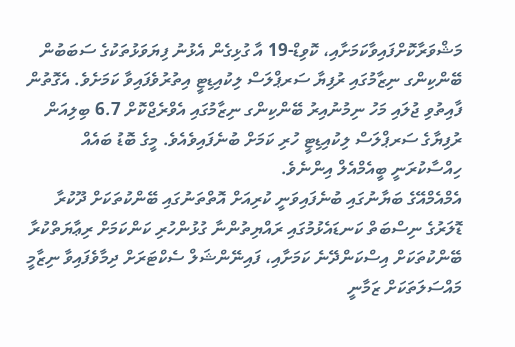މަޝްވަރާކޮށްފައިވާކަމަށާއި، ކޮވިޑް-19 އާ ގުޅިގެން އެޅުނު ފިޔަވަޅުތަކުގެ ސަބަބުން ބޭންކިންގ ނިޒާމުގައި ރުފިޔާ ސަރޕްލަސް ލިކުއިޑިޓީ އިތުރުވެފައިވާ ކަމަށެވެ. އެގޮތުން ފާއިތުވި ޖުލައި މަހު ނިމުނުއިރު ބޭންކިންގ ނިޒާމުގައި އެވްރެޖްކޮށް 6.7 ބިލިއަން ރުފިޔާގެ ސަރޕްލަސް ލިކުއިޑިޓީ ހުރި ކަމަށް ބުނެފައިވެއެވެ. މީގެ ބޮޑު ބައެއް ހިއްސާކުރަނީ ބީއެމްއެލް އިންނެވެ.
އެމްއެމްއޭގެ ބަޔާނުގައި ބުނެފައިވަނީ ކުރިއަށް އޮތްތަނުގައި ބޭންކުތަކަށް ދޫކުރާ ޑޮލަރުގެ ނިސްބަތް ކަނޑައެޅުމުގައި ރައްޔިތުންނާ ގުޅުންހުރި ކަންކަމަށް ރިޢާޔަތްކުރާ ބޭންކުތަކަށް އިސްކަންދޭނެ ކަމަށާއި، ފައިނޭންޝަލް ސެކްޓަރަށް ދިމާވެފައިވާ ނިޒާމީ މައްސަލަތަކަށް ޒަމާނީ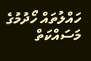ހައްލުތައް ހޯދުމުގެ މަސައްކަތް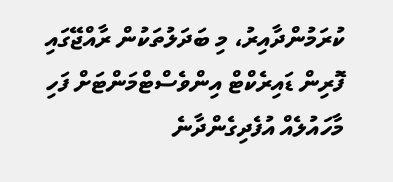ކުރަމުންދާއިރު، މި ބަދަލުތަކުން ރާއްޖޭގައި ފޮރިން ޑައިރެކްޓް އިންވެސްޓްމަންޓަށް ފަހި މާހައުލެއް އުފެދިގެންދާނެ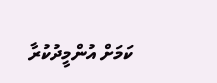ކަމަށް އުންމީދުކުރާ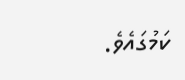ކަމުގައެވެ.